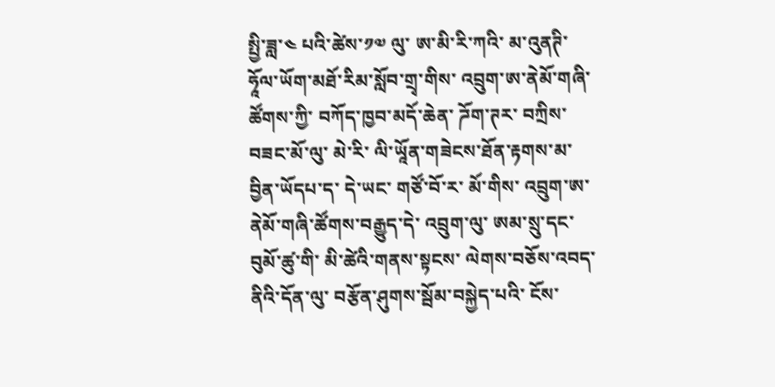སྤྱི་ཟླ་༤ པའི་ཚེས་༡༧ ལུ་ ཨ་མི་རི་ཀའི་ མ་འུནཊི་ ཧཱོལ་ཡོག་མཐོ་རིམ་སློབ་གྲྭ་གིས་ འབྲུག་ཨ་ནེམོ་གཞི་ཚོགས་ཀྱི་ བཀོད་ཁྱབ་མདོ་ཆེན་ ཌོག་ཊར་ བཀྲིས་བཟང་མོ་ལུ་ མེ་རི་ ལི་ཡཱོན་གཟེངས་ཐོན་རྟགས་མ་ བྱིན་ཡོདཔ་ད་ དེ་ཡང་ གཙོ་བོ་ར་ མོ་གིས་ འབྲུག་ཨ་ནེམོ་གཞི་ཚོགས་བརྒྱུད་དེ་ འབྲུག་ལུ་ ཨམ་སྲུ་དང་ བུམོ་ཚུ་གི་ མི་ཚེའི་གནས་སྟངས་ ལེགས་བཅོས་འབད་ནིའི་དོན་ལུ་ བརྩོན་ཤུགས་སྦོམ་བསྐྱེད་པའི་ ངོས་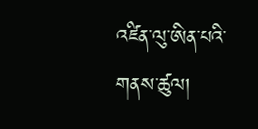འཛིན་ལུ་ཨིན་པའི་གནས་ཚུལ།